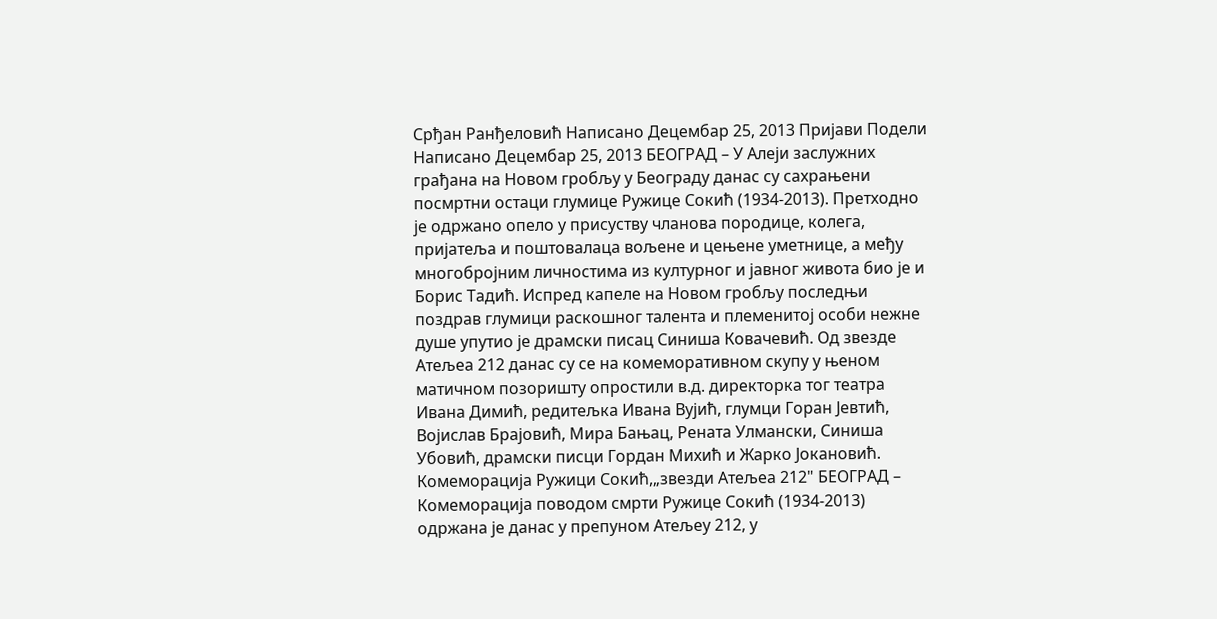Срђан Ранђеловић Написано Децембар 25, 2013 Пријави Подели Написано Децембар 25, 2013 БЕОГРАД – У Алеји заслужних грађана на Новом гробљу у Београду данас су сахрањени посмртни остаци глумице Ружице Сокић (1934-2013). Претходно је одржано опело у присуству чланова породице, колега, пријатеља и поштовалаца вољене и цењене уметнице, а међу многобројним личностима из културног и јавног живота био је и Борис Тадић. Испред капеле на Новом гробљу последњи поздрав глумици раскошног талента и племенитој особи нежне душе упутио је драмски писац Синиша Ковачевић. Од звезде Атељеа 212 данас су се на комеморативном скупу у њеном матичном позоришту опростили в.д. директорка тог театра Ивана Димић, редитељка Ивана Вујић, глумци Горан Јевтић, Војислав Брајовић, Мира Бањац, Рената Улмански, Синиша Убовић, драмски писци Гордан Михић и Жарко Јокановић. Комеморација Ружици Сокић,„звезди Атељеа 212" БЕОГРАД – Комеморација поводом смрти Ружице Сокић (1934-2013) одржана је данас у препуном Атељеу 212, у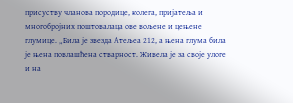присуству чланова породице, колега, пријатеља и многобројних поштовалаца ове вољене и цењене глумице. „Била је звезда Атељеа 212, а њена глума била је њена повлашћена стварност. Живела је за своје улоге и на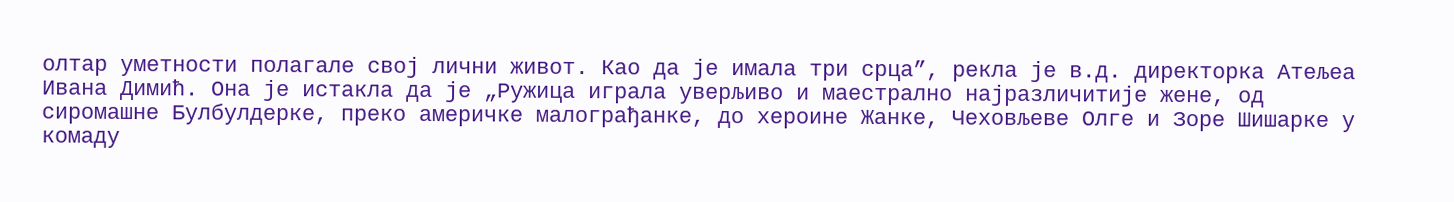олтар уметности полагале свој лични живот. Као да је имала три срца”, рекла је в.д. директорка Атељеа Ивана Димић. Она је истакла да је „Ружица играла уверљиво и маестрално најразличитије жене, од сиромашне Булбулдерке, преко америчке малограђанке, до хероине Жанке, Чеховљеве Олге и Зоре Шишарке у комаду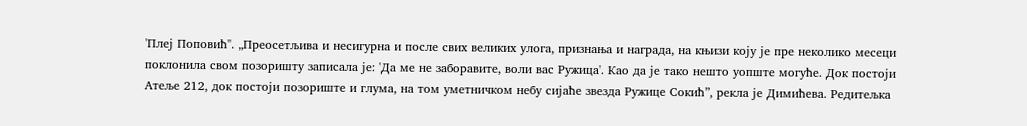'Плеј Поповић''. „Преосетљива и несигурна и после свих великих улога, признања и награда, на књизи коју је пре неколико месеци поклонила свом позоришту записала је: 'Да ме не заборавите, воли вас Ружица'. Као да је тако нешто уопште могуће. Док постоји Атеље 212, док постоји позориште и глума, на том уметничком небу сијаће звезда Ружице Сокић”, рекла је Димићева. Редитељка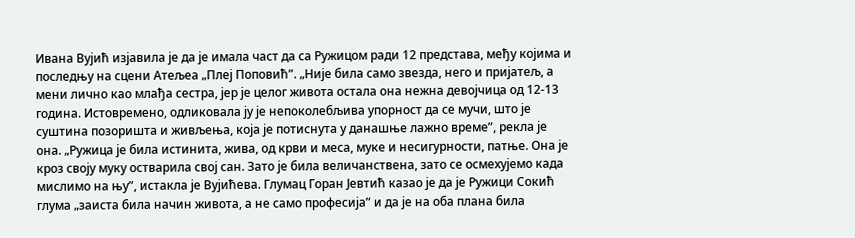Ивана Вујић изјавила је да је имала част да са Ружицом ради 12 представа, међу којима и последњу на сцени Атељеа „Плеј Поповић”. „Није била само звезда, него и пријатељ, а мени лично као млађа сестра, јер је целог живота остала она нежна девојчица од 12-13 година. Истовремено, одликовала ју је непоколебљива упорност да се мучи, што је суштина позоришта и живљења, која је потиснута у данашње лажно време”, рекла је она. „Ружица је била истинита, жива, од крви и меса, муке и несигурности, патње. Она је кроз своју муку остварила свој сан. Зато је била величанствена, зато се осмехујемо када мислимо на њу”, истакла је Вујићева. Глумац Горан Јевтић казао је да је Ружици Сокић глума „заиста била начин живота, а не само професија” и да је на оба плана била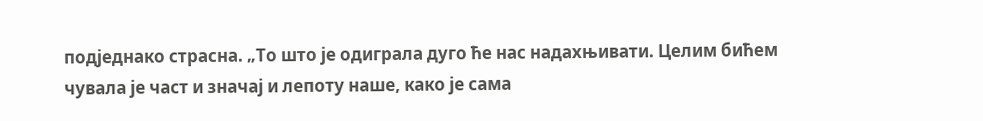подједнако страсна. „То што је одиграла дуго ће нас надахњивати. Целим бићем чувала је част и значај и лепоту наше, како је сама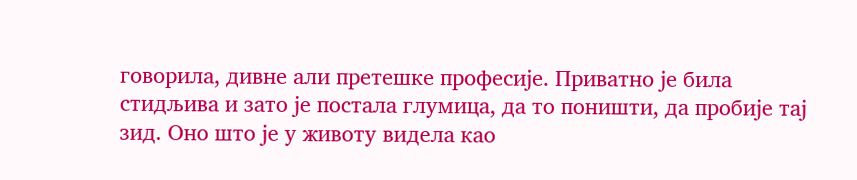говорила, дивне али претешке професије. Приватно је била стидљива и зато је постала глумица, да то поништи, да пробије тај зид. Оно што је у животу видела као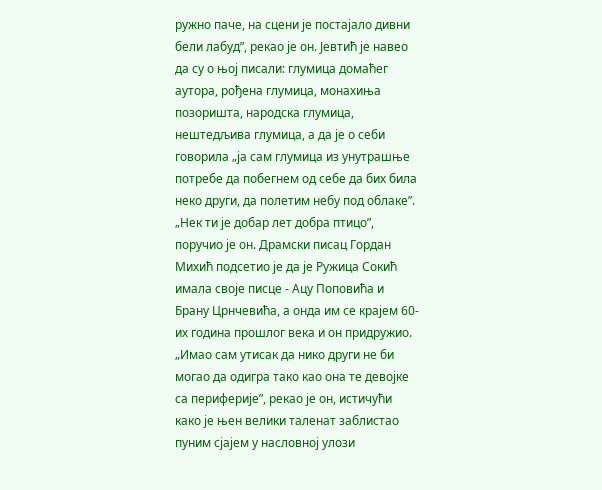ружно паче, на сцени је постајало дивни бели лабуд”, рекао је он. Јевтић је навео да су о њој писали: глумица домаћег аутора, рођена глумица, монахиња позоришта, народска глумица, нештедљива глумица, а да је о себи говорила „ја сам глумица из унутрашње потребе да побегнем од себе да бих била неко други, да полетим небу под облаке”. „Нек ти је добар лет добра птицо”, поручио је он. Драмски писац Гордан Михић подсетио је да је Ружица Сокић имала своје писце - Ацу Поповића и Брану Црнчевића, а онда им се крајем 60-их година прошлог века и он придружио. „Имао сам утисак да нико други не би могао да одигра тако као она те девојке са периферије”, рекао је он, истичући како је њен велики таленат заблистао пуним сјајем у насловној улози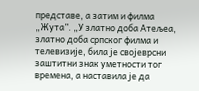представе, а затим и филма „Жута”. „У златно доба Атељеа, златно доба српског филма и телевизије, била је својеврсни заштитни знак уметности тог времена, а наставила је да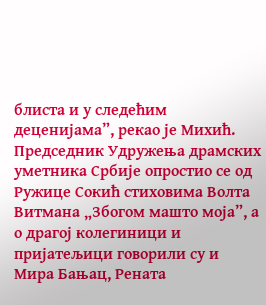блиста и у следећим деценијама”, рекао је Михић. Председник Удружења драмских уметника Србије опростио се од Ружице Сокић стиховима Волта Витмана „Збогом машто моја”, а о драгој колегиници и пријатељици говорили су и Мира Бањац, Рената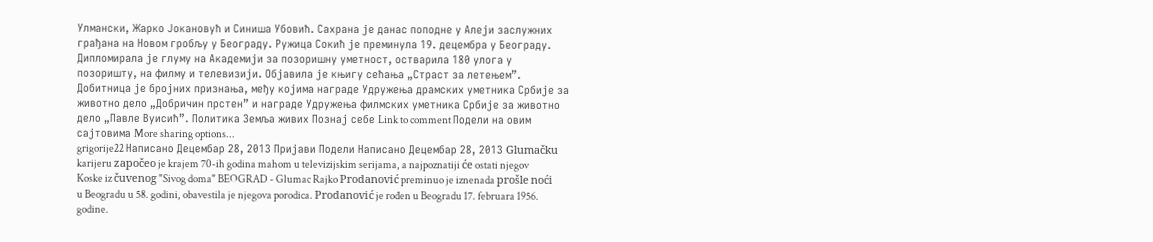Улмански, Жарко Јокановућ и Синиша Убовић. Сахрана је данас поподне у Алеји заслужних грађана на Новом гробљу у Београду. Ружица Сокић је преминула 19. децембра у Београду. Дипломирала је глуму на Академији за позоришну уметност, остварила 180 улога у позоришту, на филму и телевизији. Објавила је књигу сећања „Страст за летењем”. Добитница је бројних признања, међу којима награде Удружења драмских уметника Србије за животно дело „Добричин прстен” и награде Удружења филмских уметника Србије за животно дело „Павле Вуисић”. Политика Земља живих Познај себе Link to comment Подели на овим сајтовима More sharing options...
grigorije22 Написано Децембар 28, 2013 Пријави Подели Написано Децембар 28, 2013 Glumačku karijeru započeo je krajem 70-ih godina mahom u televizijskim serijama, a najpoznatiji će ostati njegov Koske iz čuvenog "Sivog doma" BEOGRAD - Glumac Rajko Prodanović preminuo je iznenada prošle noći u Beogradu u 58. godini, obavestila je njegova porodica. Prodanović je rođen u Beogradu 17. februara 1956. godine.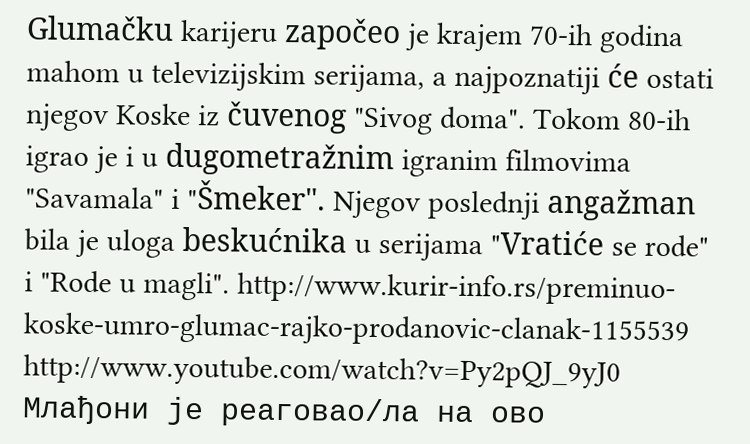Glumačku karijeru započeo je krajem 70-ih godina mahom u televizijskim serijama, a najpoznatiji će ostati njegov Koske iz čuvenog "Sivog doma". Tokom 80-ih igrao je i u dugometražnim igranim filmovima "Savamala" i "Šmeker". Njegov poslednji angažman bila je uloga beskućnika u serijama "Vratiće se rode" i "Rode u magli". http://www.kurir-info.rs/preminuo-koske-umro-glumac-rajko-prodanovic-clanak-1155539 http://www.youtube.com/watch?v=Py2pQJ_9yJ0 Млађони је реаговао/ла на ово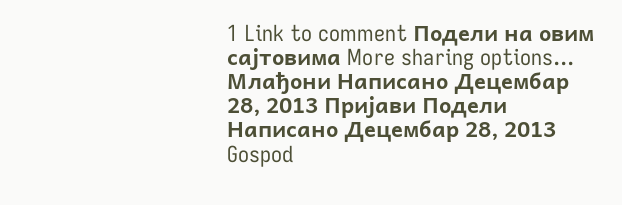1 Link to comment Подели на овим сајтовима More sharing options...
Млађони Написано Децембар 28, 2013 Пријави Подели Написано Децембар 28, 2013 Gospod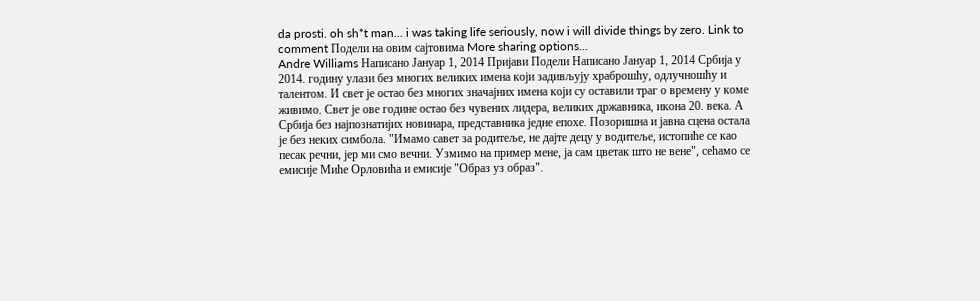da prosti. oh sh*t man... i was taking life seriously, now i will divide things by zero. Link to comment Подели на овим сајтовима More sharing options...
Andre Williams Написано Јануар 1, 2014 Пријави Подели Написано Јануар 1, 2014 Србија у 2014. годину улази без многих великих имена који задивљују храброшћу, одлучношћу и талентом. И свет је остао без многих значајних имена који су оставили траг о времену у коме живимо. Свет је ове године остао без чувених лидера, великих државника, икона 20. века. А Србија без најпознатијих новинара, представника једне епохе. Позоришна и јавна сцена остала је без неких симбола. "Имамо савет за родитеље, не дајте децу у водитеље, истопиће се као песак речни, јер ми смо вечни. Узмимо на пример мене, ја сам цветак што не вене", сећамо се емисије Миће Орловића и емисије "Образ уз образ".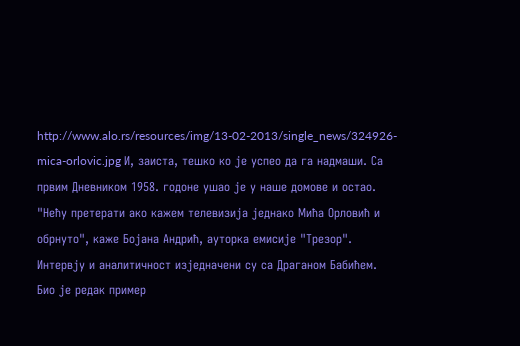http://www.alo.rs/resources/img/13-02-2013/single_news/324926-mica-orlovic.jpg И, заиста, тешко ко је успео да га надмаши. Са првим Дневником 1958. годоне ушао је у наше домове и остао. "Нећу претерати ако кажем телевизија једнако Мића Орловић и обрнуто", каже Бојана Андрић, ауторка емисије "Трезор". Интервју и аналитичност изједначени су са Драганом Бабићем. Био је редак пример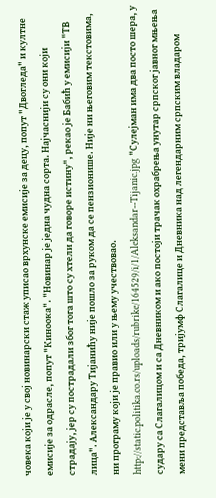човека који је у свој новинарски стаж уписао врхунске емисије за децу, попут "Двогледа" и култне емисије за одрасле, попут "Киноока". "Новинар је једна чудна сорта. Најчаснији су они који страдају, јер су пострадали због тога што су хтели да говоре истину", рекао је Бабић у емисији "ТВ лица". Александару Тијанићу није пошло за руком да се пензионише. Није ни његовим текстовима, ни програму који је правио или у њему учествовао. http://static.politika.co.rs/uploads/rubrike/164529/i/1/Aleksandar--Tijanic.jpg "Сулејман има два посто шера, у судару са Слагалицом и са Дневником и ако постоји трачак охрабрења унутар српског јавног мњења мени представља победа, тријумф Слагалице и Дневника над легендарним српским владаром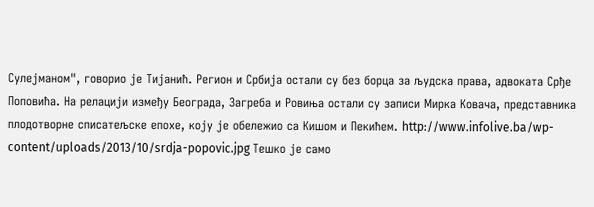Сулејманом", говорио је Тијанић. Регион и Србија остали су без борца за људска права, адвоката Срђе Поповића. На релацији између Београда, Загреба и Ровиња остали су записи Мирка Ковача, представника плодотворне списатељске епохе, коју је обележио са Кишом и Пекићем. http://www.infolive.ba/wp-content/uploads/2013/10/srdja-popovic.jpg Тешко је само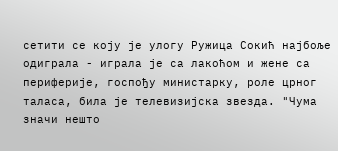сетити се коју је улогу Ружица Сокић најбоље одиграла - играла је са лакоћом и жене са периферије, госпођу министарку, роле црног таласа, била је телевизијска звезда. "Чума значи нешто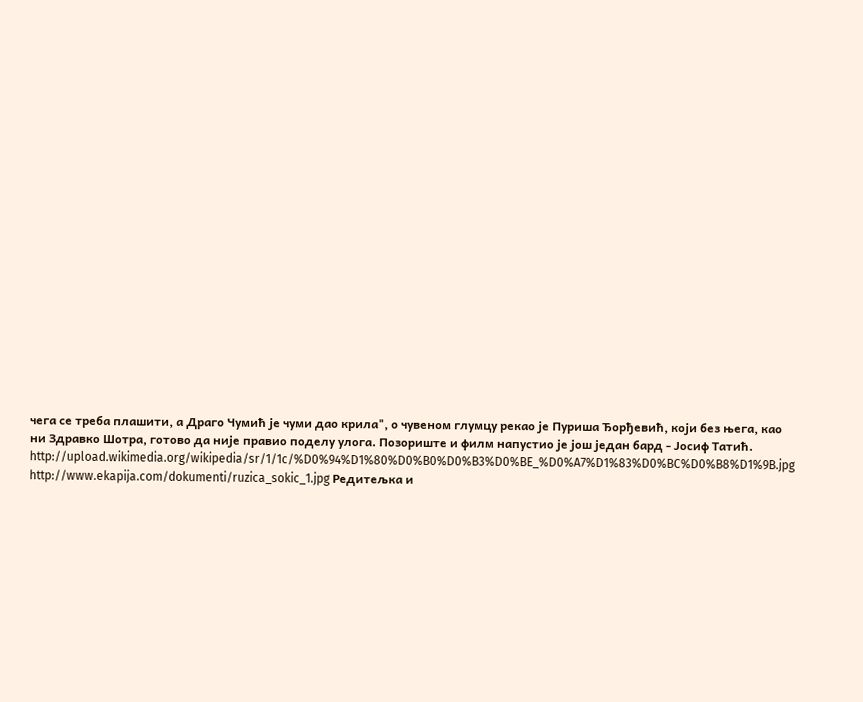чега се треба плашити, а Драго Чумић је чуми дао крила", о чувеном глумцу рекао је Пуриша Ђорђевић, који без њега, као ни Здравко Шотра, готово да није правио поделу улога. Позориште и филм напустио је још један бард - Јосиф Татић. http://upload.wikimedia.org/wikipedia/sr/1/1c/%D0%94%D1%80%D0%B0%D0%B3%D0%BE_%D0%A7%D1%83%D0%BC%D0%B8%D1%9B.jpg http://www.ekapija.com/dokumenti/ruzica_sokic_1.jpg Редитељка и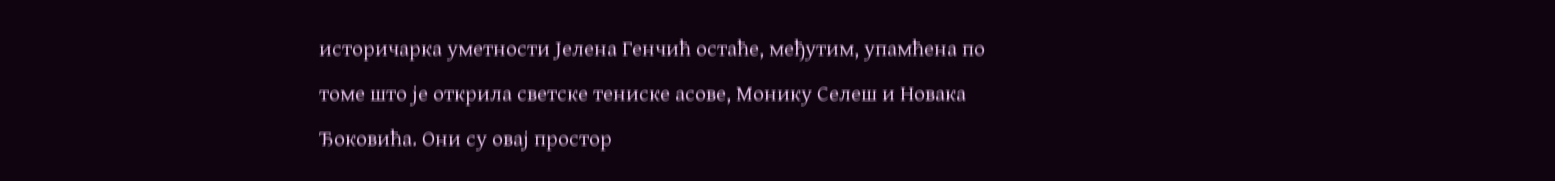историчарка уметности Јелена Генчић остаће, међутим, упамћена по томе што је открила светске тениске асове, Монику Селеш и Новака Ђоковића. Они су овај простор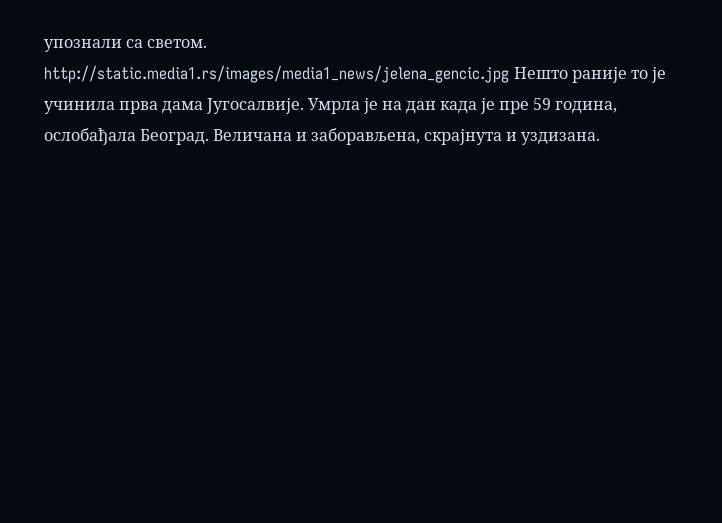упознали са светом. http://static.media1.rs/images/media1_news/jelena_gencic.jpg Нешто раније то је учинила прва дама Југосалвије. Умрла је на дан када је пре 59 година, ослобађала Београд. Величана и заборављена, скрајнута и уздизана.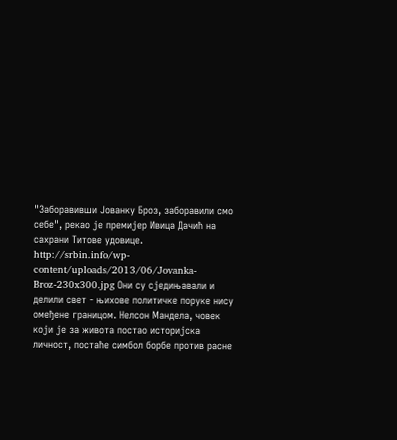"Заборавивши Јованку Броз, заборавили смо себе", рекао је премијер Ивица Дачић на сахрани Титове удовице. http://srbin.info/wp-content/uploads/2013/06/Jovanka-Broz-230x300.jpg Они су сједињавали и делили свет - њихове политичке поруке нису омеђене границом. Нелсон Мандела, човек који је за живота постао историјска личност, постаће симбол борбе против расне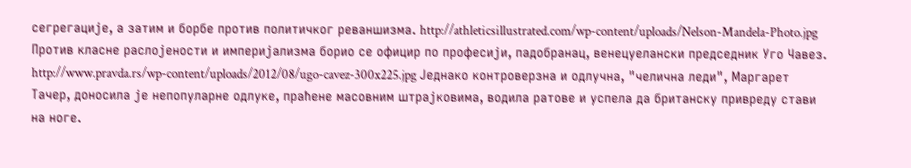сегрегације, а затим и борбе против политичког реваншизма. http://athleticsillustrated.com/wp-content/uploads/Nelson-Mandela-Photo.jpg Против класне раслојености и империјализма борио се официр по професији, падобранац, венецуелански председник Уго Чавез. http://www.pravda.rs/wp-content/uploads/2012/08/ugo-cavez-300x225.jpg Једнако контроверзна и одлучна, "челична леди", Маргарет Тачер, доносила је непопуларне одлуке, праћене масовним штрајковима, водила ратове и успела да британску привреду стави на ноге.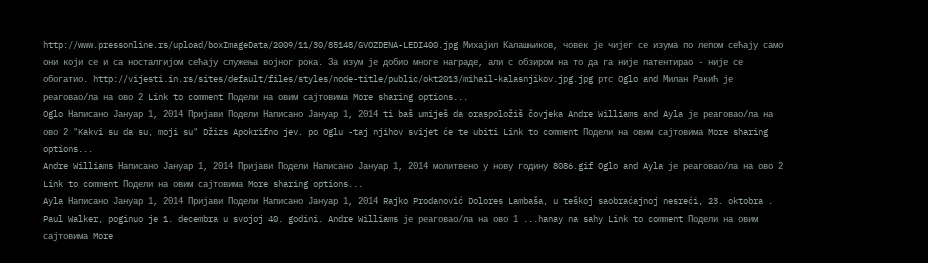http://www.pressonline.rs/upload/boxImageData/2009/11/30/85148/GVOZDENA-LEDI400.jpg Михајил Калашњиков, човек је чијег се изума по лепом сећају само они који се и са носталгијом сећају служења војног рока. За изум је добио многе награде, али с обзиром на то да га није патентирао - није се обогатио. http://vijesti.in.rs/sites/default/files/styles/node-title/public/okt2013/mihail-kalasnjikov.jpg.jpg ртс Oglo and Милан Ракић је реаговао/ла на ово 2 Link to comment Подели на овим сајтовима More sharing options...
Oglo Написано Јануар 1, 2014 Пријави Подели Написано Јануар 1, 2014 ti baš umiješ da oraspoložiš čovjeka Andre Williams and Ayla је реаговао/ла на ово 2 "Kakvi su da su, moji su" Džizs Apokrifno jev. po Oglu -taj njihov svijet će te ubiti Link to comment Подели на овим сајтовима More sharing options...
Andre Williams Написано Јануар 1, 2014 Пријави Подели Написано Јануар 1, 2014 молитвено у нову годину 8086.gif Oglo and Ayla је реаговао/ла на ово 2 Link to comment Подели на овим сајтовима More sharing options...
Ayla Написано Јануар 1, 2014 Пријави Подели Написано Јануар 1, 2014 Rajko Prodanović Dolores Lambaša, u teškoj saobraćajnoj nesreći, 23. oktobra . Paul Walker, poginuo je 1. decembra u svojoj 40. godini. Andre Williams је реаговао/ла на ово 1 ...hanay na sahy Link to comment Подели на овим сајтовима More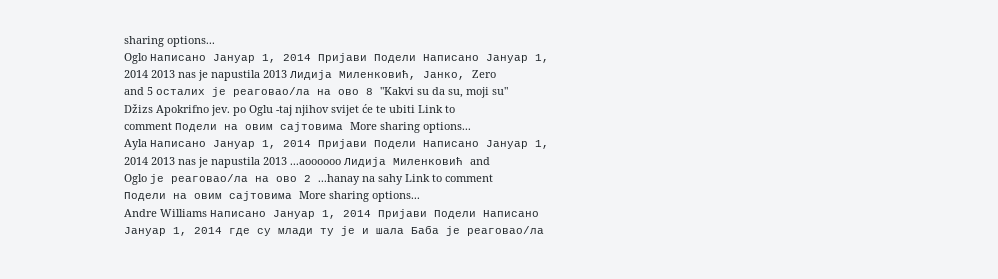sharing options...
Oglo Написано Јануар 1, 2014 Пријави Подели Написано Јануар 1, 2014 2013 nas je napustila 2013 Лидија Миленковић, Јанко, Zero and 5 осталих је реаговао/ла на ово 8 "Kakvi su da su, moji su" Džizs Apokrifno jev. po Oglu -taj njihov svijet će te ubiti Link to comment Подели на овим сајтовима More sharing options...
Ayla Написано Јануар 1, 2014 Пријави Подели Написано Јануар 1, 2014 2013 nas je napustila 2013 ...aoooooo Лидија Миленковић and Oglo је реаговао/ла на ово 2 ...hanay na sahy Link to comment Подели на овим сајтовима More sharing options...
Andre Williams Написано Јануар 1, 2014 Пријави Подели Написано Јануар 1, 2014 где су млади ту је и шала Баба је реаговао/ла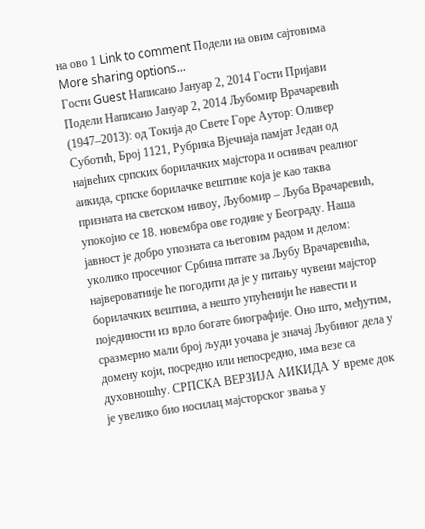на ово 1 Link to comment Подели на овим сајтовима More sharing options...
Гости Guest Написано Јануар 2, 2014 Гости Пријави Подели Написано Јануар 2, 2014 Љубомир Врачаревић (1947–2013): од Токија до Свете Горе Аутор: Оливер Суботић, Број 1121, Рубрика Вјечнаја памјат Један од највећих српских борилачких мајстора и оснивач реалног аикида, српске борилачке вештине која је као таква призната на светском нивоу, Љубомир – Љуба Врачаревић, упокојио се 18. новембра ове године у Београду. Наша јавност је добро упозната са његовим радом и делом: уколико просечног Србина питате за Љубу Врачаревића, највероватније ће погодити да је у питању чувени мајстор борилачких вештина, а нешто упућенији ће навести и појединости из врло богате биографије. Оно што, међутим, сразмерно мали број људи уочава је значај Љубиног дела у домену који, посредно или непосредно, има везе са духовношћу. СРПСКА ВЕРЗИЈА АИКИДА У време док је увелико био носилац мајсторског звања у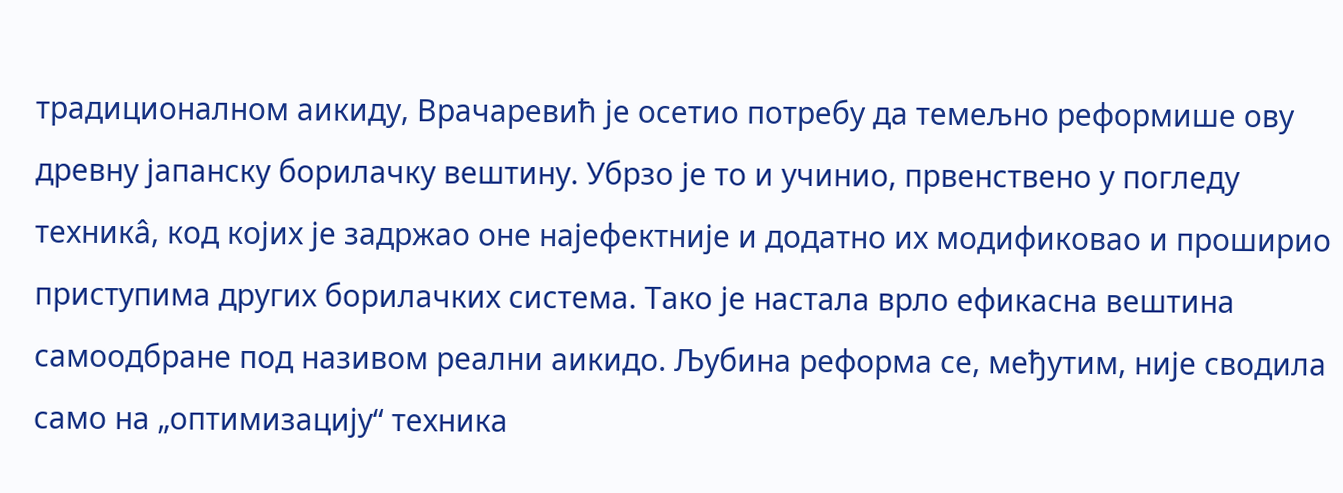традиционалном аикиду, Врачаревић је осетио потребу да темељно реформише ову древну јапанску борилачку вештину. Убрзо је то и учинио, првенствено у погледу техникâ, код којих је задржао оне најефектније и додатно их модификовао и проширио приступима других борилачких система. Тако је настала врло ефикасна вештина самоодбране под називом реални аикидо. Љубина реформа се, међутим, није сводила само на „оптимизацију“ техника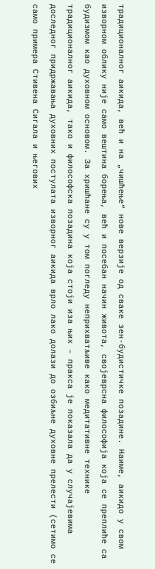традиционалног аикида, већ и на „чишћење“ нове верзије од сваке зен-будистичке позадине. Наиме, аикидо у свом изворном облику није само вештина борења, већ и посебан начин живота, својеврсна философија која се преплиће са будизмом као духовном основом. За хришћане су у том погледу неприхватљиве како медитативне технике традиционалног аикида, тако и философска позадина која стоји иза њих – пракса је показала да у случајевима доследног придржавања духовних постулата изворног аикида врло лако долази до озбиљне духовне прелести (сетимо се само примера Стивена Сигала и његових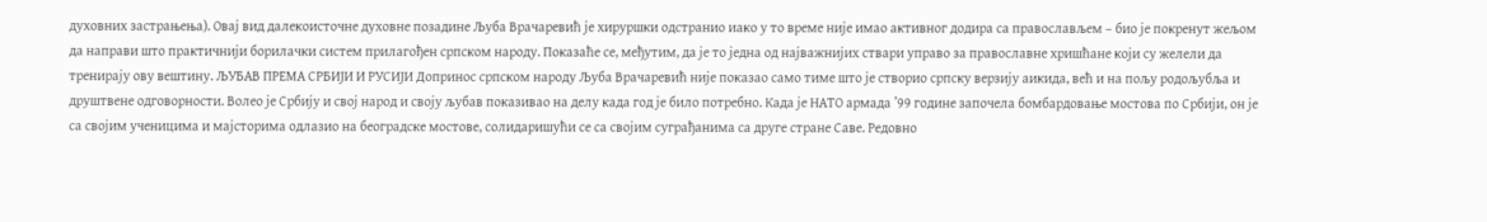духовних застрањења). Овај вид далекоисточне духовне позадине Љуба Врачаревић је хируршки одстранио иако у то време није имао активног додира са православљем – био је покренут жељом да направи што практичнији борилачки систем прилагођен српском народу. Показаће се, међутим, да је то једна од најважнијих ствари управо за православне хришћане који су желели да тренирају ову вештину. ЉУБАВ ПРЕМА СРБИЈИ И РУСИЈИ Допринос српском народу Љуба Врачаревић није показао само тиме што је створио српску верзију аикида, већ и на пољу родољубља и друштвене одговорности. Волео је Србију и свој народ и своју љубав показивао на делу када год је било потребно. Када је НАТО армада ’99 године започела бомбардовање мостова по Србији, он је са својим ученицима и мајсторима одлазио на београдске мостове, солидаришући се са својим суграђанима са друге стране Саве. Редовно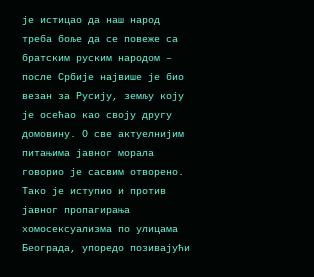је истицао да наш народ треба боље да се повеже са братским руским народом – после Србије највише је био везан за Русију, земљу коју је осећао као своју другу домовину. О све актуелнијим питањима јавног морала говорио је сасвим отворено. Тако је иступио и против јавног пропагирања хомосексуализма по улицама Београда, упоредо позивајући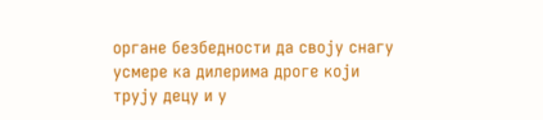органе безбедности да своју снагу усмере ка дилерима дроге који трују децу и у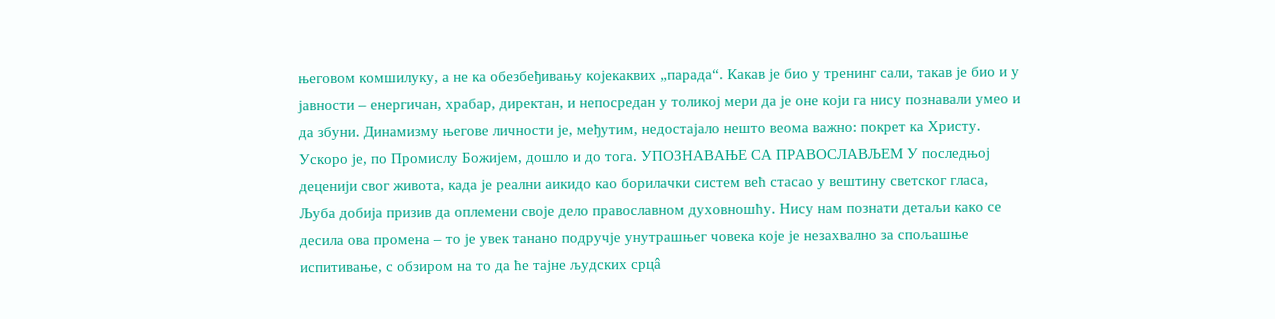његовом комшилуку, а не ка обезбеђивању којекаквих „парада“. Какав је био у тренинг сали, такав је био и у јавности – енергичан, храбар, директан, и непосредан у толикој мери да је оне који га нису познавали умео и да збуни. Динамизму његове личности је, међутим, недостајало нешто веома важно: покрет ка Христу. Ускоро је, по Промислу Божијем, дошло и до тога. УПОЗНАВАЊЕ СА ПРАВОСЛАВЉЕМ У последњој деценији свог живота, када је реални аикидо као борилачки систем већ стасао у вештину светског гласа, Љуба добија призив да оплемени своје дело православном духовношћу. Нису нам познати детаљи како се десила ова промена – то је увек танано подручје унутрашњег човека које је незахвално за спољашње испитивање, с обзиром на то да ће тајне људских срцâ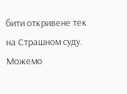бити откривене тек на Страшном суду. Можемо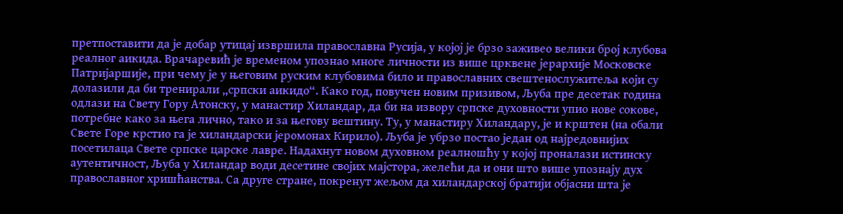претпоставити да је добар утицај извршила православна Русија, у којој је брзо заживео велики број клубова реалног аикида. Врачаревић је временом упознао многе личности из више црквене јерархије Московске Патријаршије, при чему је у његовим руским клубовима било и православних свештенослужитеља који су долазили да би тренирали „српски аикидо“. Како год, повучен новим призивом, Љуба пре десетак година одлази на Свету Гору Атонску, у манастир Хиландар, да би на извору српске духовности упио нове сокове, потребне како за њега лично, тако и за његову вештину. Ту, у манастиру Хиландару, је и крштен (на обали Свете Горе крстио га је хиландарски јеромонах Кирило). Љуба је убрзо постао један од најредовнијих посетилаца Свете српске царске лавре. Надахнут новом духовном реалношћу у којој проналази истинску аутентичност, Љуба у Хиландар води десетине својих мајстора, желећи да и они што више упознају дух православног хришћанства. Са друге стране, покренут жељом да хиландарској братији објасни шта је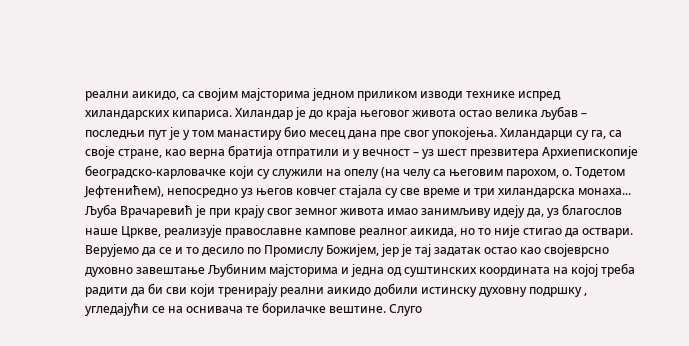реални аикидо, са својим мајсторима једном приликом изводи технике испред хиландарских кипариса. Хиландар је до краја његовог живота остао велика љубав – последњи пут је у том манастиру био месец дана пре свог упокојења. Хиландарци су га, са своје стране, као верна братија отпратили и у вечност – уз шест презвитера Архиепископије београдско-карловачке који су служили на опелу (на челу са његовим парохом, о. Тодетом Јефтенићем), непосредно уз његов ковчег стајала су све време и три хиландарска монаха... Љуба Врачаревић је при крају свог земног живота имао занимљиву идеју да, уз благослов наше Цркве, реализује православне кампове реалног аикида, но то није стигао да оствари. Верујемо да се и то десило по Промислу Божијем, јер је тај задатак остао као својеврсно духовно завештање Љубиним мајсторима и једна од суштинских координата на којој треба радити да би сви који тренирају реални аикидо добили истинску духовну подршку , угледајући се на оснивача те борилачке вештине. Слуго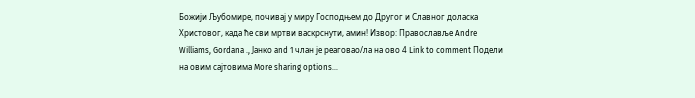Божији Љубомире, почивај у миру Господњем до Другог и Славног доласка Христовог, када ће сви мртви васкрснути, амин! Извор: Православље Andre Williams, Gordana ., Јанко and 1 члан је реаговао/ла на ово 4 Link to comment Подели на овим сајтовима More sharing options...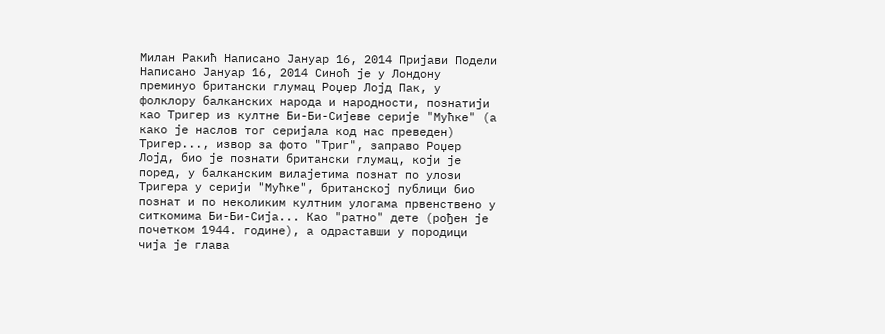Милан Ракић Написано Јануар 16, 2014 Пријави Подели Написано Јануар 16, 2014 Синоћ је у Лондону преминуо британски глумац Роџер Лојд Пак, у фолклору балканских народа и народности, познатији као Тригер из култне Би-Би-Сијеве серије "Мућке" (а како је наслов тог серијала код нас преведен) Тригер..., извор за фото "Триг", заправо Роџер Лојд, био је познати британски глумац, који је поред, у балканским вилајетима познат по улози Тригера у серији "Мућке", британској публици био познат и по неколиким култним улогама првенствено у ситкомима Би-Би-Сија... Као "ратно" дете (рођен је почетком 1944. године), а одраставши у породици чија је глава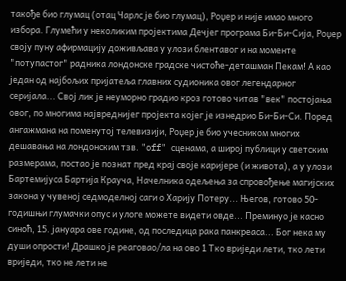такође био глумац (отац Чарлс је био глумац), Роџер и није имао много избора. Глумећи у неколиким пројектима Дечјег програма Би-Би-Сија, Роџер своју пуну афирмацију доживљава у улози блентавог и на моменте "потупастог" радника лондонске градске чистоће-деташман Пекам! А као један од најбољих пријатеља главних судионика овог легендарног серијала... Свој лик је неуморно градио кроз готово читав "век" постојања овог, по многима највреднијег пројекта којег је изнедрио Би-Би-Си. Поред ангажмана на поменутој телевизији, Роџер је био учесником многих дешавања на лондонским тзв. "off" сценама, а широј публици у светским размерама, постао је познат пред крај своје каријере (и живота), а у улози Бартемијуса Бартија Крауча, Начелника одељења за спровођење магијских закона у чувеној седмоделној саги о Харију Потеру... Његов, готово 50-годишњи глумачки опус и улоге можете видети овде... Преминуо је касно синоћ, 15. јануара ове године, од последица рака панкреаса... Бог нека му души опрости! Драшко је реаговао/ла на ово 1 Тко вриједи лети, тко лети вриједи, тко не лети не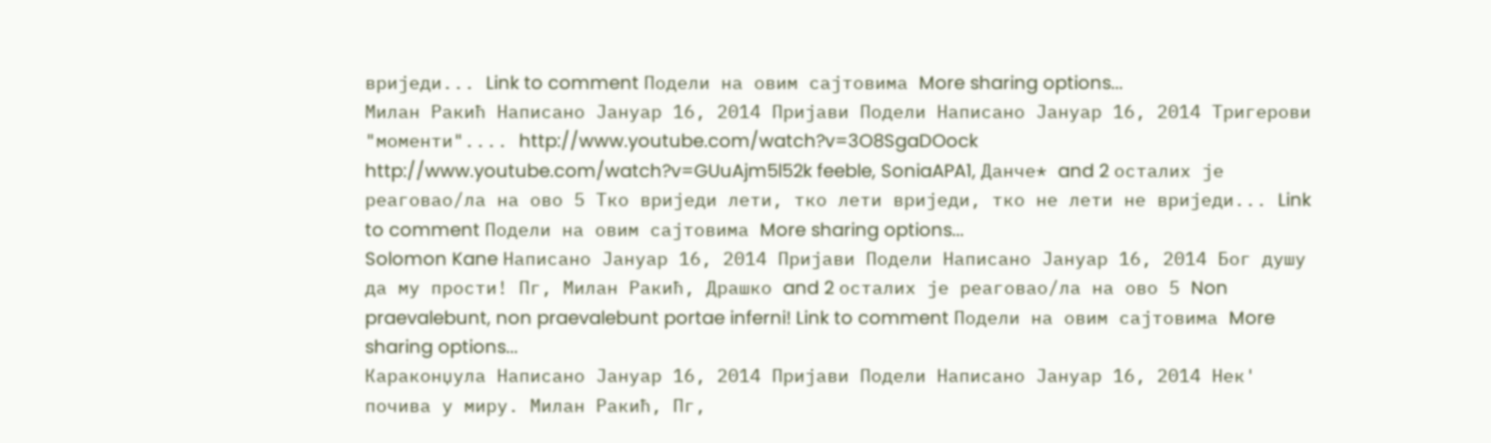вриједи... Link to comment Подели на овим сајтовима More sharing options...
Милан Ракић Написано Јануар 16, 2014 Пријави Подели Написано Јануар 16, 2014 Тригерови "моменти".... http://www.youtube.com/watch?v=3O8SgaDOock http://www.youtube.com/watch?v=GUuAjm5l52k feeble, SoniaAPA1, Данче* and 2 осталих је реаговао/ла на ово 5 Тко вриједи лети, тко лети вриједи, тко не лети не вриједи... Link to comment Подели на овим сајтовима More sharing options...
Solomon Kane Написано Јануар 16, 2014 Пријави Подели Написано Јануар 16, 2014 Бог душу да му прости! Пг, Милан Ракић, Драшко and 2 осталих је реаговао/ла на ово 5 Non praevalebunt, non praevalebunt portae inferni! Link to comment Подели на овим сајтовима More sharing options...
Караконџула Написано Јануар 16, 2014 Пријави Подели Написано Јануар 16, 2014 Нек' почива у миру. Милан Ракић, Пг,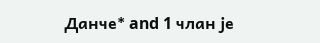Данче* and 1 члан је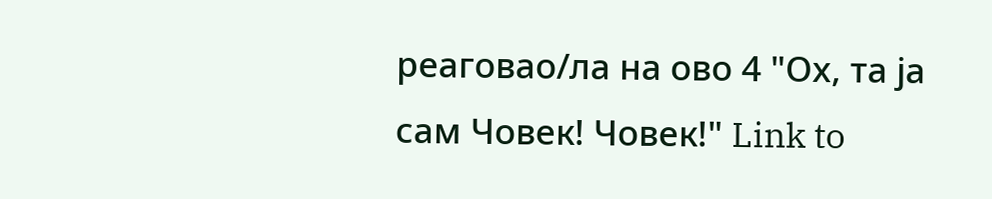реаговао/ла на ово 4 "Ох, та ја сам Човек! Човек!" Link to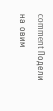comment Подели на овим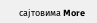сајтовима More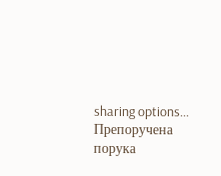sharing options...
Препоручена порука